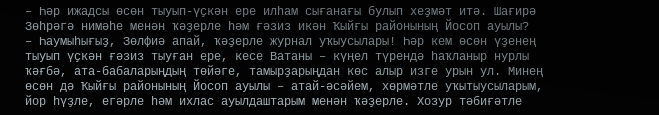– Һәр ижадсы өсөн тыуып-үҫкән ере илһам сығанағы булып хеҙмәт итә. Шағирә Зөһрәгә нимәһе менән ҡәҙерле һәм ғәзиз икән Ҡыйғы районының Йосоп ауылы?
– Һаумыһығыҙ, Зөлфиә апай, ҡәҙерле журнал уҡыусылары! Һәр кем өсөн үҙенең тыуып үҫкән ғәзиз тыуған ере, кесе Ватаны – күңел түрендә һаҡланыр нурлы ҡәғбә, ата-бабаларыңдың төйәге, тамырҙарыңдан көс алыр изге урын ул. Минең өсөн дә Ҡыйғы районының Йосоп ауылы – атай-әсәйем, хөрмәтле уҡытыусыларым, йор һүҙле, егәрле һәм ихлас ауылдаштарым менән ҡәҙерле. Хозур тәбиғәтле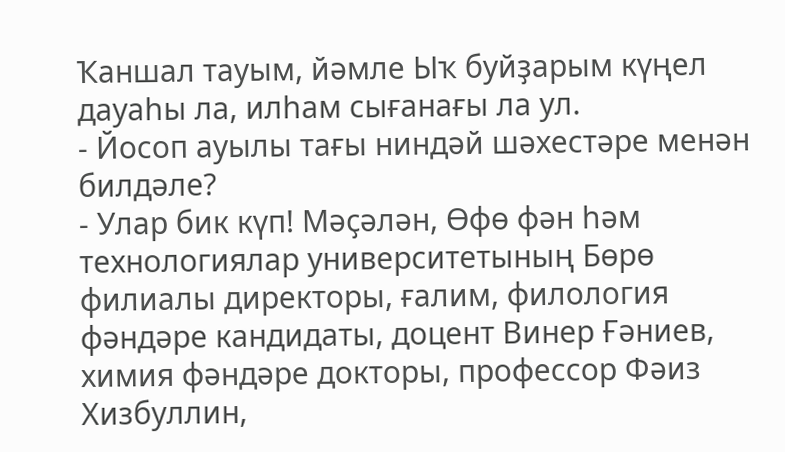Ҡаншал тауым, йәмле Ыҡ буйҙарым күңел дауаһы ла, илһам сығанағы ла ул.
- Йосоп ауылы тағы ниндәй шәхестәре менән билдәле?
- Улар бик күп! Мәҫәлән, Өфө фән һәм технологиялар университетының Бөрө филиалы директоры, ғалим, филология фәндәре кандидаты, доцент Винер Ғәниев, химия фәндәре докторы, профессор Фәиз Хизбуллин,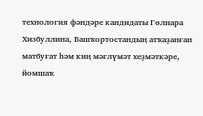технология фәндәре кандидаты Гөлнара Хизбуллина, Башҡортостандың атҡаҙанған матбуғат һәм киң мәғлүмәт хеҙмәткәре, йомшаҡ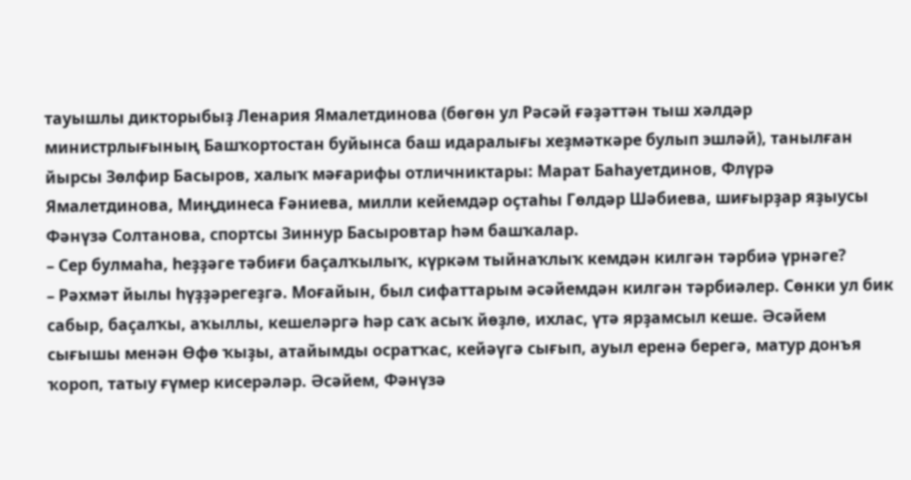тауышлы дикторыбыҙ Ленария Ямалетдинова (бөгөн ул Рәсәй ғәҙәттән тыш хәлдәр министрлығының Башҡортостан буйынса баш идаралығы хеҙмәткәре булып эшләй), танылған йырсы Зөлфир Басыров, халыҡ мәғарифы отличниктары: Марат Баһауетдинов, Флүрә Ямалетдинова, Миңдинеса Ғәниева, милли кейемдәр оҫтаһы Гөлдәр Шәбиева, шиғырҙар яҙыусы Фәнүзә Солтанова, спортсы Зиннур Басыровтар һәм башҡалар.
– Сер булмаһа, һеҙҙәге тәбиғи баҫалҡылыҡ, күркәм тыйнаҡлыҡ кемдән килгән тәрбиә үрнәге?
– Рәхмәт йылы һүҙҙәрегеҙгә. Моғайын, был сифаттарым әсәйемдән килгән тәрбиәлер. Сөнки ул бик сабыр, баҫалҡы, аҡыллы, кешеләргә һәр саҡ асыҡ йөҙлө, ихлас, үтә ярҙамсыл кеше. Әсәйем сығышы менән Өфө ҡыҙы, атайымды осратҡас, кейәүгә сығып, ауыл еренә берегә, матур донъя ҡороп, татыу ғүмер кисерәләр. Әсәйем, Фәнүзә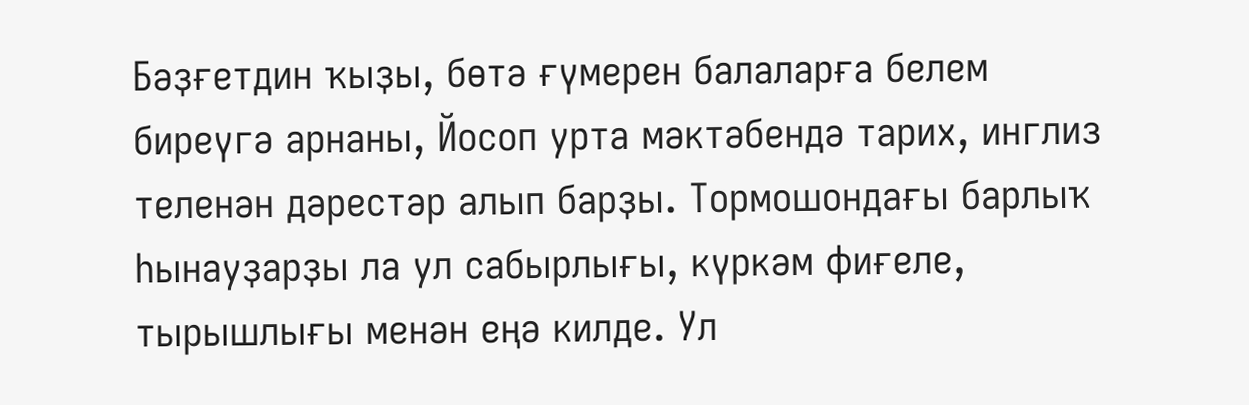Бәҙғетдин ҡыҙы, бөтә ғүмерен балаларға белем биреүгә арнаны, Йосоп урта мәктәбендә тарих, инглиз теленән дәрестәр алып барҙы. Тормошондағы барлыҡ һынауҙарҙы ла ул сабырлығы, күркәм фиғеле, тырышлығы менән еңә килде. Ул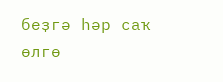беҙгә һәр саҡ өлгө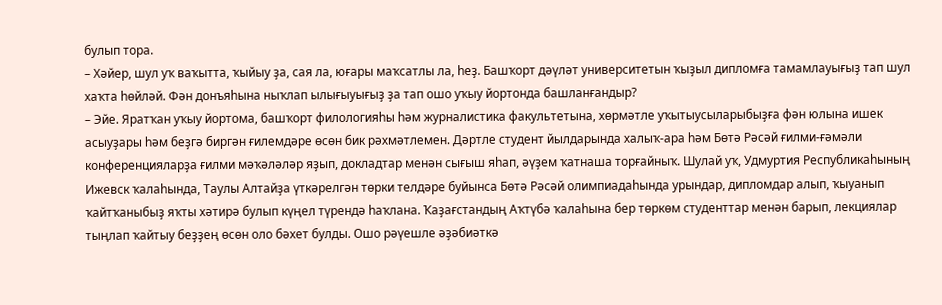булып тора.
– Хәйер, шул уҡ ваҡытта, ҡыйыу ҙа, сая ла, юғары маҡсатлы ла, һеҙ. Башҡорт дәүләт университетын ҡыҙыл дипломға тамамлауығыҙ тап шул хаҡта һөйләй. Фән донъяһына ныҡлап ылығыуығыҙ ҙа тап ошо уҡыу йортонда башланғандыр?
– Эйе. Яратҡан уҡыу йортома, башҡорт филологияһы һәм журналистика факультетына, хөрмәтле уҡытыусыларыбыҙға фән юлына ишек асыуҙары һәм беҙгә биргән ғилемдәре өсөн бик рәхмәтлемен. Дәртле студент йылдарында халыҡ-ара һәм Бөтә Рәсәй ғилми-ғәмәли конференцияларҙа ғилми мәҡәләләр яҙып, докладтар менән сығыш яһап, әүҙем ҡатнаша торғайныҡ. Шулай уҡ, Удмуртия Республикаһының Ижевск ҡалаһында, Таулы Алтайҙа үткәрелгән төрки телдәре буйынса Бөтә Рәсәй олимпиадаһында урындар, дипломдар алып, ҡыуанып ҡайтҡаныбыҙ яҡты хәтирә булып күңел түрендә һаҡлана. Ҡаҙағстандың Аҡтүбә ҡалаһына бер төркөм студенттар менән барып, лекциялар тыңлап ҡайтыу беҙҙең өсөн оло бәхет булды. Ошо рәүешле әҙәбиәткә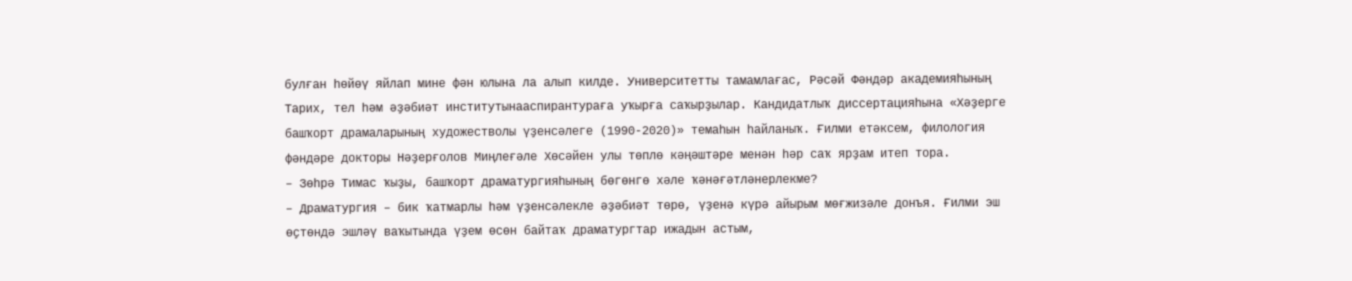булған һөйөү яйлап мине фән юлына ла алып килде. Университетты тамамлағас, Рәсәй Фәндәр академияһының Тарих, тел һәм әҙәбиәт институтынааспирантураға уҡырға саҡырҙылар. Кандидатлыҡ диссертацияһына «Хәҙерге башҡорт драмаларының художестволы үҙенсәлеге (1990-2020)» темаһын һайланыҡ. Ғилми етәксем, филология фәндәре докторы Нәҙерғолов Миңлеғәле Хөсәйен улы төплө кәңәштәре менән һәр саҡ ярҙам итеп тора.
– Зөһрә Тимас ҡыҙы, башҡорт драматургияһының бөгөнгө хәле ҡәнәғәтләнерлекме?
– Драматургия – бик ҡатмарлы һәм үҙенсәлекле әҙәбиәт төрө, үҙенә күрә айырым мөғжизәле донъя. Ғилми эш өҫтөндә эшләү ваҡытында үҙем өсөн байтаҡ драматургтар ижадын астым,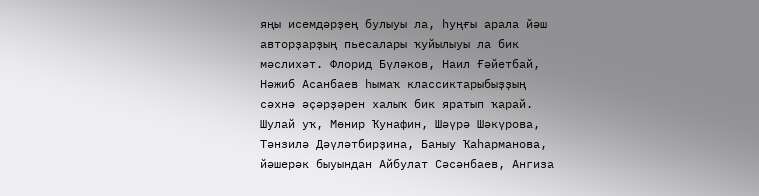яңы исемдәрҙең булыуы ла, һуңғы арала йәш авторҙарҙың пьесалары ҡуйылыуы ла бик мәслихәт. Флорид Бүләков, Наил Ғәйетбай, Нәжиб Асанбаев һымаҡ классиктарыбыҙҙың сәхнә әҫәрҙәрен халыҡ бик яратып ҡарай. Шулай уҡ, Мөнир Ҡунафин, Шәүрә Шәкүрова, Тәнзилә Дәүләтбирҙина, Баныу Ҡаһарманова, йәшерәк быуындан Айбулат Сәсәнбаев, Ангиза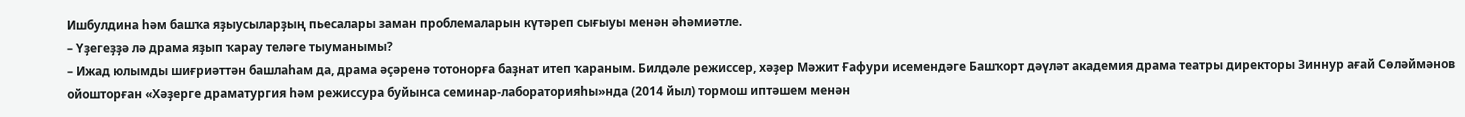Ишбулдина һәм башҡа яҙыусыларҙың пьесалары заман проблемаларын күтәреп сығыуы менән әһәмиәтле.
– Үҙегеҙҙә лә драма яҙып ҡарау теләге тыуманымы?
– Ижад юлымды шиғриәттән башлаһам да, драма әҫәренә тотонорға баҙнат итеп ҡараным. Билдәле режиссер, хәҙер Мәжит Ғафури исемендәге Башҡорт дәүләт академия драма театры директоры Зиннур ағай Сөләймәнов ойошторған «Хәҙерге драматургия һәм режиссура буйынса семинар-лабораторияһы»нда (2014 йыл) тормош иптәшем менән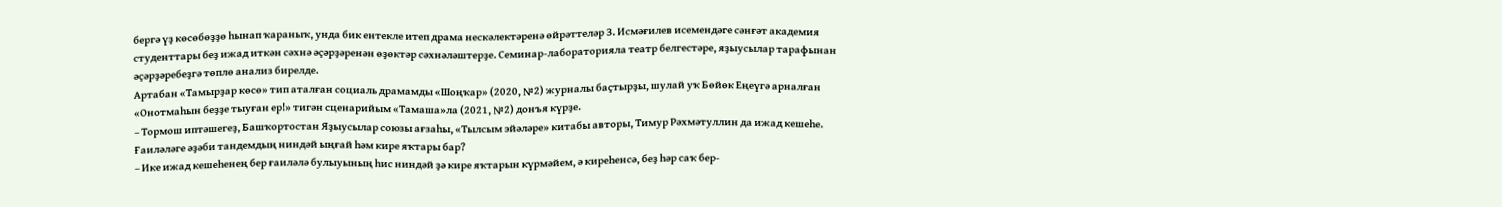бергә үҙ көсөбөҙҙө һынап ҡараныҡ, унда бик ентекле итеп драма нескәлектәренә өйрәттеләр З. Исмәғилев исемендәге сәнғәт академия студенттары беҙ ижад иткән сәхнә әҫәрҙәренән өҙөктәр сәхнәләштерҙе. Семинар-лабораторияла театр белгестәре, яҙыусылар тарафынан әҫәрҙәребеҙгә төплө анализ бирелде.
Артабан «Тамырҙар көсө» тип аталған социаль драмамды «Шоңҡар» (2020, №2) журналы баҫтырҙы, шулай уҡ Бөйөк Еңеүгә арналған «Онотмаһын беҙҙе тыуған ер!» тигән сценарийым «Тамаша»ла (2021, №2) донъя күрҙе.
– Тормош иптәшегеҙ, Башҡортостан Яҙыусылар союзы ағзаһы, «Тылсым эйәләре» китабы авторы, Тимур Рәхмәтуллин да ижад кешеһе. Ғаиләләге әҙәби тандемдың ниндәй ыңғай һәм кире яҡтары бар?
– Ике ижад кешеһенең бер ғаиләлә булыуының һис ниндәй ҙә кире яҡтарын күрмәйем, ә киреһенсә, беҙ һәр саҡ бер-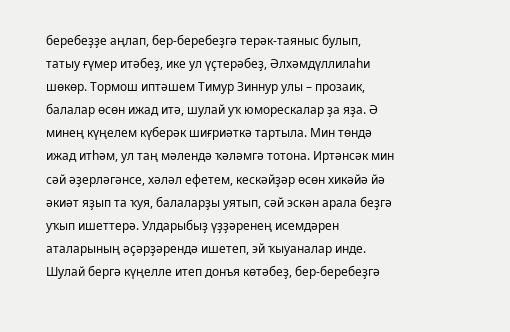беребеҙҙе аңлап, бер-беребеҙгә терәк-таяныс булып, татыу ғүмер итәбеҙ, ике ул үҫтерәбеҙ, Әлхәмдүллилаһи шөкөр. Тормош иптәшем Тимур Зиннур улы – прозаик, балалар өсөн ижад итә, шулай уҡ юморескалар ҙа яҙа. Ә минең күңелем күберәк шиғриәткә тартыла. Мин төндә ижад итһәм, ул таң мәлендә ҡәләмгә тотона. Иртәнсәк мин сәй әҙерләгәнсе, хәләл ефетем, кескәйҙәр өсөн хикәйә йә әкиәт яҙып та ҡуя, балаларҙы уятып, сәй эскән арала беҙгә уҡып ишеттерә. Улдарыбыҙ үҙҙәренең исемдәрен аталарының әҫәрҙәрендә ишетеп, эй ҡыуаналар инде. Шулай бергә күңелле итеп донъя көтәбеҙ, бер-беребеҙгә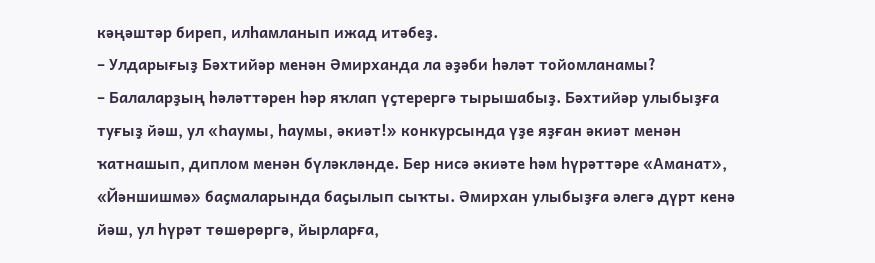кәңәштәр биреп, илһамланып ижад итәбеҙ.
– Улдарығыҙ Бәхтийәр менән Әмирханда ла әҙәби һәләт тойомланамы?
– Балаларҙың һәләттәрен һәр яҡлап үҫтерергә тырышабыҙ. Бәхтийәр улыбыҙға туғыҙ йәш, ул «Һаумы, һаумы, әкиәт!» конкурсында үҙе яҙған әкиәт менән ҡатнашып, диплом менән бүләкләнде. Бер нисә әкиәте һәм һүрәттәре «Аманат», «Йәншишмә» баҫмаларында баҫылып сыҡты. Әмирхан улыбыҙға әлегә дүрт кенә йәш, ул һүрәт төшөрөргә, йырларға,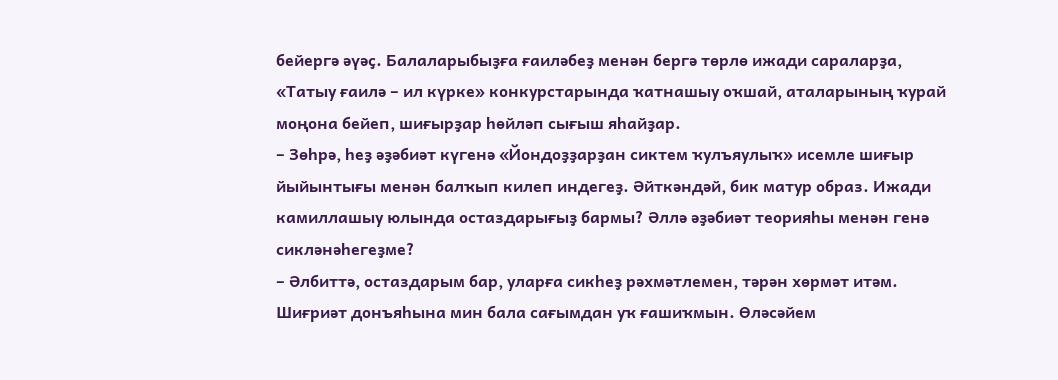бейергә әүәҫ. Балаларыбыҙға ғаиләбеҙ менән бергә төрлө ижади сараларҙа, «Татыу ғаилә – ил күрке» конкурстарында ҡатнашыу оҡшай, аталарының ҡурай моңона бейеп, шиғырҙар һөйләп сығыш яһайҙар.
– Зөһрә, һеҙ әҙәбиәт күгенә «Йондоҙҙарҙан сиктем ҡулъяулыҡ» исемле шиғыр йыйынтығы менән балҡып килеп индегеҙ. Әйткәндәй, бик матур образ. Ижади камиллашыу юлында остаздарығыҙ бармы? Әллә әҙәбиәт теорияһы менән генә сикләнәһегеҙме?
– Әлбиттә, остаздарым бар, уларға сикһеҙ рәхмәтлемен, тәрән хөрмәт итәм. Шиғриәт донъяһына мин бала сағымдан уҡ ғашиҡмын. Өләсәйем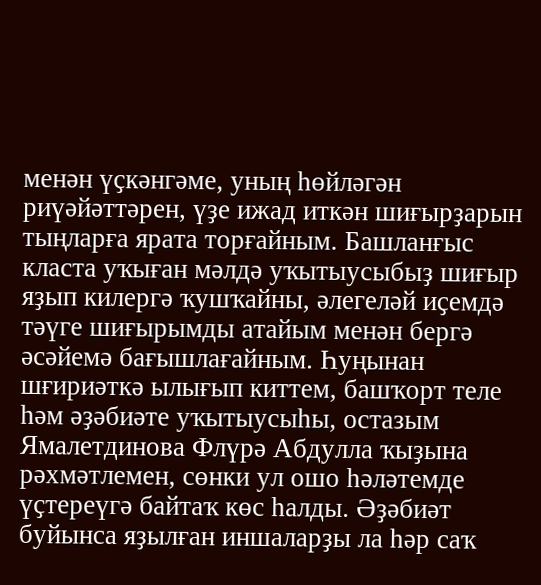менән үҫкәнгәме, уның һөйләгән риүәйәттәрен, үҙе ижад иткән шиғырҙарын тыңларға ярата торғайным. Башланғыс класта уҡыған мәлдә уҡытыусыбыҙ шиғыр яҙып килергә ҡушҡайны, әлегеләй иҫемдә тәүге шиғырымды атайым менән бергә әсәйемә бағышлағайным. Һуңынан шғириәткә ылығып киттем, башҡорт теле һәм әҙәбиәте уҡытыусыһы, остазым Ямалетдинова Флүрә Абдулла ҡыҙына рәхмәтлемен, сөнки ул ошо һәләтемде үҫтереүгә байтаҡ көс һалды. Әҙәбиәт буйынса яҙылған иншаларҙы ла һәр саҡ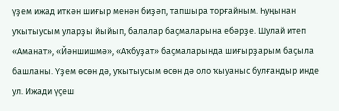үҙем ижад иткән шиғыр менән биҙәп, тапшыра торғайным. Һуңынан уҡытыусым уларҙы йыйып, балалар баҫмаларына ебәрҙе. Шулай итеп «Аманат», «Йәншишмә», «Аҡбуҙат» баҫмаларында шиғырҙарым баҫыла башланы. Үҙем өсөн дә, уҡытыусым өсөн дә оло ҡыуаныс булғандыр инде ул. Ижади үҫеш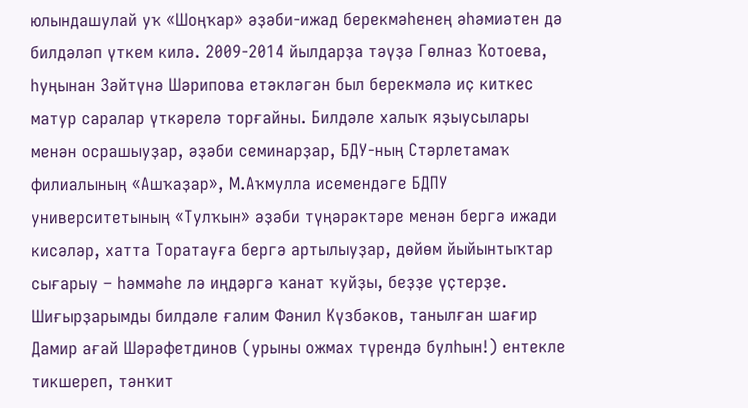юлындашулай уҡ «Шоңҡар» әҙәби-ижад берекмәһенең әһәмиәтен дә билдәләп үткем килә. 2009-2014 йылдарҙа тәүҙә Гөлназ Ҡотоева, һуңынан Зәйтүнә Шәрипова етәкләгән был берекмәлә иҫ киткес матур саралар үткәрелә торғайны. Билдәле халыҡ яҙыусылары менән осрашыуҙар, әҙәби семинарҙар, БДУ-ның Стәрлетамаҡ филиалының «Ашҡаҙар», М.Аҡмулла исемендәге БДПУ университетының «Тулҡын» әҙәби түңәрәктәре менән бергә ижади кисәләр, хатта Торатауға бергә артылыуҙар, дөйөм йыйынтыҡтар сығарыу – һәммәһе лә иңдәргә ҡанат ҡуйҙы, беҙҙе үҫтерҙе. Шиғырҙарымды билдәле ғалим Фәнил Күзбәков, танылған шағир Дамир ағай Шәрәфетдинов (урыны ожмах түрендә булһын!) ентекле тикшереп, тәнҡит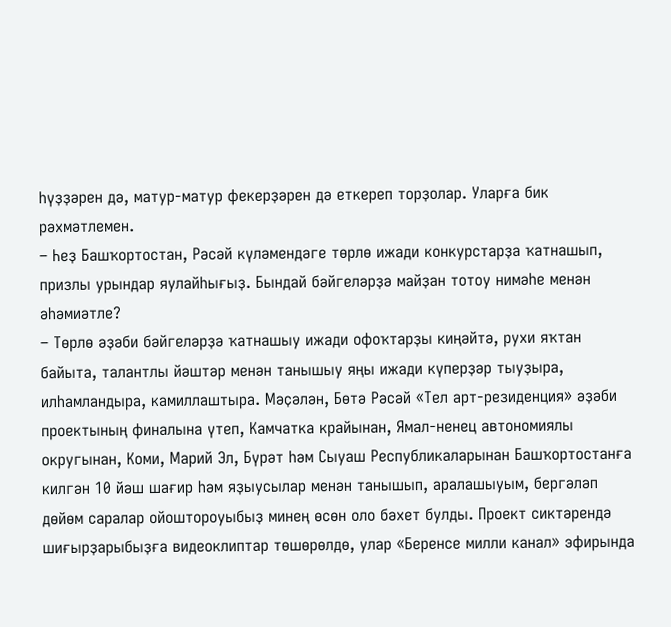һүҙҙәрен дә, матур-матур фекерҙәрен дә еткереп торҙолар. Уларға бик рәхмәтлемен.
– Һеҙ Башҡортостан, Рәсәй күләмендәге төрлө ижади конкурстарҙа ҡатнашып, призлы урындар яулайһығыҙ. Бындай бәйгеләрҙә майҙан тотоу нимәһе менән әһәмиәтле?
– Төрлө әҙәби бәйгеләрҙә ҡатнашыу ижади офоҡтарҙы киңәйтә, рухи яҡтан байыта, талантлы йәштәр менән танышыу яңы ижади күперҙәр тыуҙыра, илһамландыра, камиллаштыра. Мәҫәлән, Бөтә Рәсәй «Тел арт-резиденция» әҙәби проектының финалына үтеп, Камчатка крайынан, Ямал-ненец автономиялы округынан, Коми, Марий Эл, Бүрәт һәм Сыуаш Республикаларынан Башҡортостанға килгән 10 йәш шағир һәм яҙыусылар менән танышып, аралашыуым, бергәләп дөйөм саралар ойоштороуыбыҙ минең өсөн оло бәхет булды. Проект сиктәрендә шиғырҙарыбыҙға видеоклиптар төшөрөлдө, улар «Беренсе милли канал» эфирында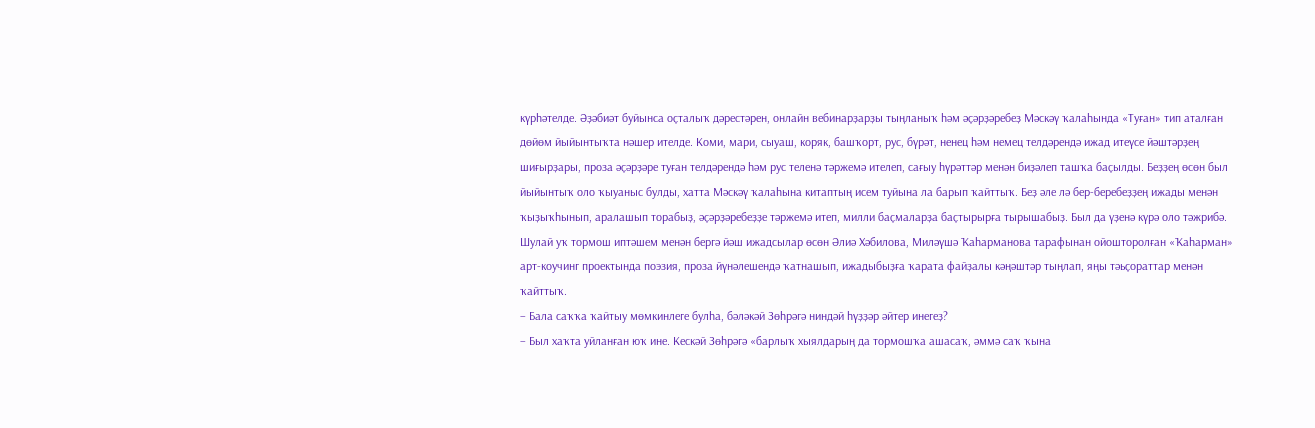күрһәтелде. Әҙәбиәт буйынса оҫталыҡ дәрестәрен, онлайн вебинарҙарҙы тыңланыҡ һәм әҫәрҙәребеҙ Мәскәү ҡалаһында «Туған» тип аталған дөйөм йыйынтыҡта нәшер ителде. Коми, мари, сыуаш, коряк, башҡорт, рус, бүрәт, ненец һәм немец телдәрендә ижад итеүсе йәштәрҙең шиғырҙары, проза әҫәрҙәре туған телдәрендә һәм рус теленә тәржемә ителеп, сағыу һүрәттәр менән биҙәлеп ташҡа баҫылды. Беҙҙең өсөн был йыйынтыҡ оло ҡыуаныс булды, хатта Мәскәү ҡалаһына китаптың исем туйына ла барып ҡайттыҡ. Беҙ әле лә бер-беребеҙҙең ижады менән ҡыҙыҡһынып, аралашып торабыҙ, әҫәрҙәребеҙҙе тәржемә итеп, милли баҫмаларҙа баҫтырырға тырышабыҙ. Был да үҙенә күрә оло тәжрибә. Шулай уҡ тормош иптәшем менән бергә йәш ижадсылар өсөн Әлиә Хәбилова, Миләүшә Ҡаһарманова тарафынан ойошторолған «Ҡаһарман» арт-коучинг проектында поэзия, проза йүнәлешендә ҡатнашып, ижадыбыҙға ҡарата файҙалы кәңәштәр тыңлап, яңы тәьҫораттар менән ҡайттыҡ.
– Бала саҡҡа ҡайтыу мөмкинлеге булһа, бәләкәй Зөһрәгә ниндәй һүҙҙәр әйтер инегеҙ?
– Был хаҡта уйланған юҡ ине. Кескәй Зөһрәгә «барлыҡ хыялдарың да тормошҡа ашасаҡ, әммә саҡ ҡына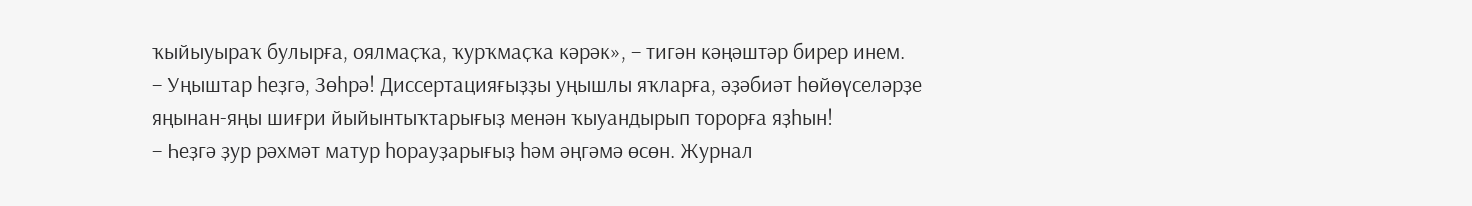ҡыйыуыраҡ булырға, оялмаҫҡа, ҡурҡмаҫҡа кәрәк», – тигән кәңәштәр бирер инем.
– Уңыштар һеҙгә, Зөһрә! Диссертацияғыҙҙы уңышлы яҡларға, әҙәбиәт һөйөүселәрҙе яңынан-яңы шиғри йыйынтыҡтарығыҙ менән ҡыуандырып торорға яҙһын!
– Һеҙгә ҙур рәхмәт матур һорауҙарығыҙ һәм әңгәмә өсөн. Журнал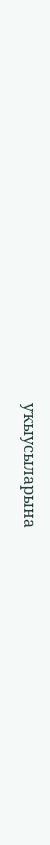уҡыусыларына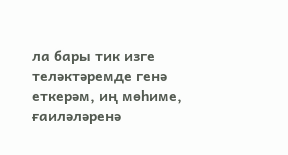ла бары тик изге теләктәремде генә еткерәм, иң мөһиме, ғаиләләренә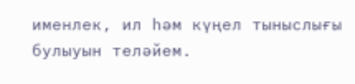именлек, ил һәм күңел тыныслығы булыуын теләйем.